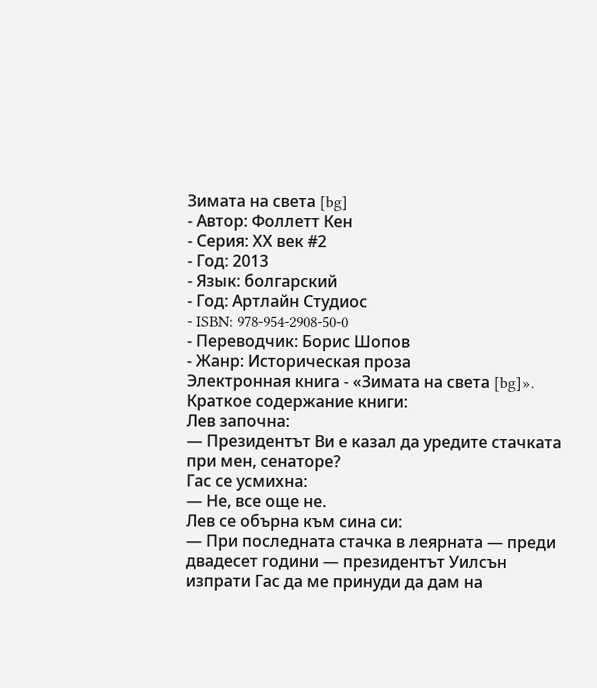Зимата на света [bg]
- Автор: Фоллетт Кен
- Серия: ХХ век #2
- Год: 2013
- Язык: болгарский
- Год: Артлайн Студиос
- ISBN: 978-954-2908-50-0
- Переводчик: Борис Шопов
- Жанр: Историческая проза
Электронная книга - «Зимата на света [bg]». Краткое содержание книги:
Лев започна:
— Президентът Ви е казал да уредите стачката при мен, сенаторе?
Гас се усмихна:
— Не, все още не.
Лев се обърна към сина си:
— При последната стачка в леярната — преди двадесет години — президентът Уилсън изпрати Гас да ме принуди да дам на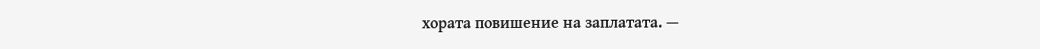хората повишение на заплатата. —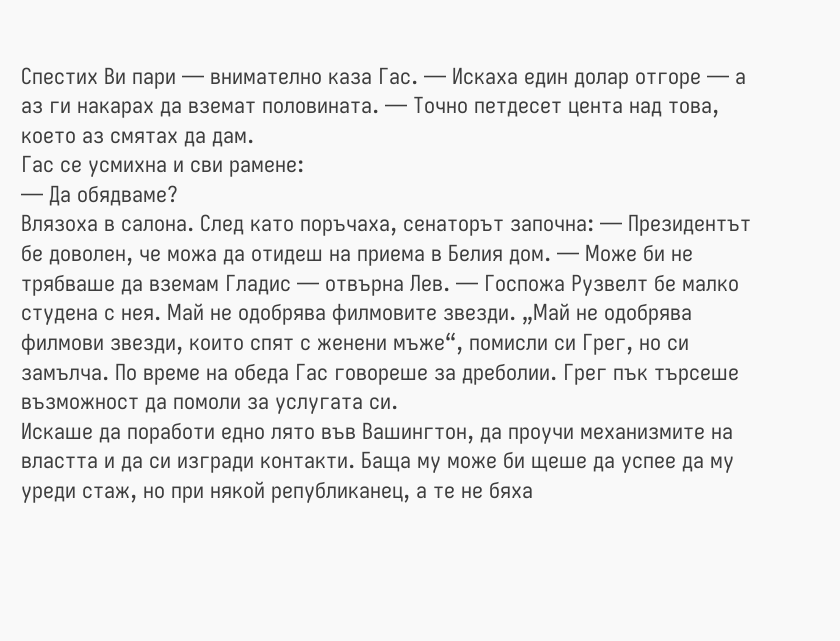Спестих Ви пари — внимателно каза Гас. — Искаха един долар отгоре — а аз ги накарах да вземат половината. — Точно петдесет цента над това, което аз смятах да дам.
Гас се усмихна и сви рамене:
— Да обядваме?
Влязоха в салона. След като поръчаха, сенаторът започна: — Президентът бе доволен, че можа да отидеш на приема в Белия дом. — Може би не трябваше да вземам Гладис — отвърна Лев. — Госпожа Рузвелт бе малко студена с нея. Май не одобрява филмовите звезди. „Май не одобрява филмови звезди, които спят с женени мъже“, помисли си Грег, но си замълча. По време на обеда Гас говореше за дреболии. Грег пък търсеше възможност да помоли за услугата си.
Искаше да поработи едно лято във Вашингтон, да проучи механизмите на властта и да си изгради контакти. Баща му може би щеше да успее да му уреди стаж, но при някой републиканец, а те не бяха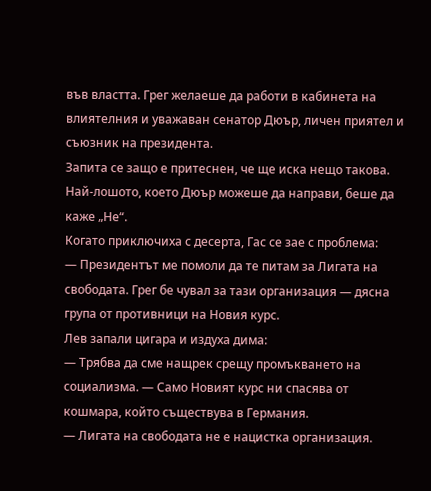във властта. Грег желаеше да работи в кабинета на влиятелния и уважаван сенатор Дюър, личен приятел и съюзник на президента.
Запита се защо е притеснен, че ще иска нещо такова. Най-лошото, което Дюър можеше да направи, беше да каже „Не“.
Когато приключиха с десерта, Гас се зае с проблема:
— Президентът ме помоли да те питам за Лигата на свободата. Грег бе чувал за тази организация — дясна група от противници на Новия курс.
Лев запали цигара и издуха дима:
— Трябва да сме нащрек срещу промъкването на социализма. — Само Новият курс ни спасява от кошмара, който съществува в Германия.
— Лигата на свободата не е нацистка организация.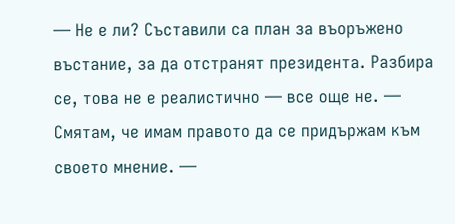— Не е ли? Съставили са план за въоръжено въстание, за да отстранят президента. Разбира се, това не е реалистично — все още не. — Смятам, че имам правото да се придържам към своето мнение. —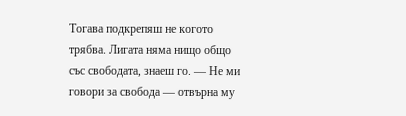Тогава подкрепяш не когото трябва. Лигата няма нищо общо със свободата, знаеш го. — Не ми говори за свобода — отвърна му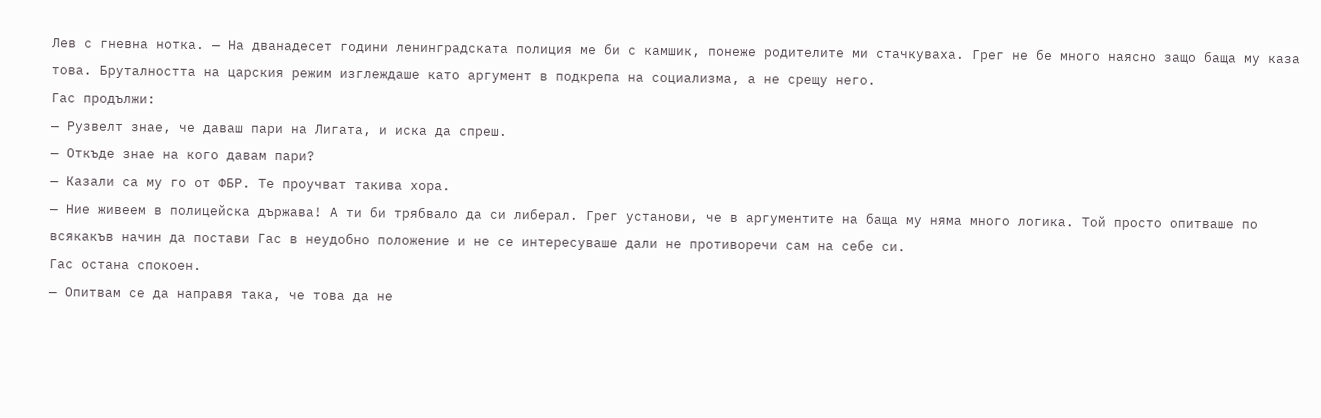Лев с гневна нотка. — На дванадесет години ленинградската полиция ме би с камшик, понеже родителите ми стачкуваха. Грег не бе много наясно защо баща му каза това. Бруталността на царския режим изглеждаше като аргумент в подкрепа на социализма, а не срещу него.
Гас продължи:
— Рузвелт знае, че даваш пари на Лигата, и иска да спреш.
— Откъде знае на кого давам пари?
— Казали са му го от ФБР. Те проучват такива хора.
— Ние живеем в полицейска държава! А ти би трябвало да си либерал. Грег установи, че в аргументите на баща му няма много логика. Той просто опитваше по всякакъв начин да постави Гас в неудобно положение и не се интересуваше дали не противоречи сам на себе си.
Гас остана спокоен.
— Опитвам се да направя така, че това да не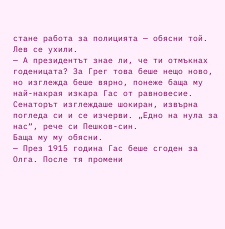стане работа за полицията — обясни той.
Лев се ухили.
— А президентът знае ли, че ти отмъкнах годеницата? За Грег това беше нещо ново, но изглежда беше вярно, понеже баща му най-накрая изкара Гас от равновесие. Сенаторът изглеждаше шокиран, извърна погледа си и се изчерви. „Едно на нула за нас“, рече си Пешков-син.
Баща му му обясни.
— През 1915 година Гас беше сгоден за Олга. После тя промени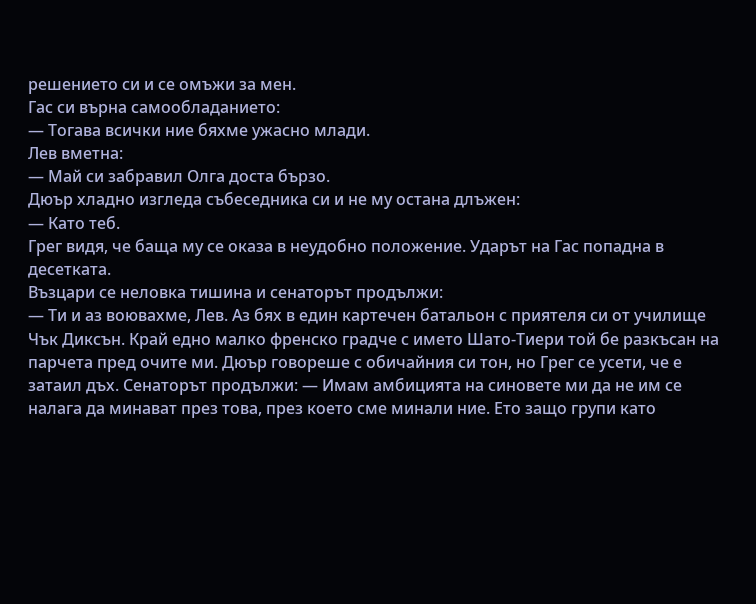решението си и се омъжи за мен.
Гас си върна самообладанието:
— Тогава всички ние бяхме ужасно млади.
Лев вметна:
— Май си забравил Олга доста бързо.
Дюър хладно изгледа събеседника си и не му остана длъжен:
— Като теб.
Грег видя, че баща му се оказа в неудобно положение. Ударът на Гас попадна в десетката.
Възцари се неловка тишина и сенаторът продължи:
— Ти и аз воювахме, Лев. Аз бях в един картечен батальон с приятеля си от училище Чък Диксън. Край едно малко френско градче с името Шато-Тиери той бе разкъсан на парчета пред очите ми. Дюър говореше с обичайния си тон, но Грег се усети, че е затаил дъх. Сенаторът продължи: — Имам амбицията на синовете ми да не им се налага да минават през това, през което сме минали ние. Ето защо групи като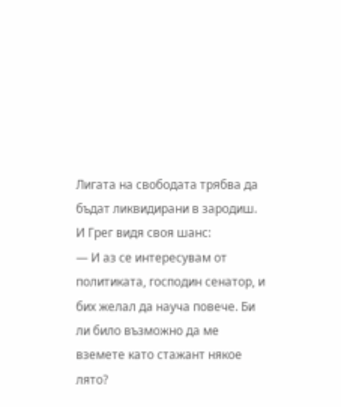Лигата на свободата трябва да бъдат ликвидирани в зародиш.
И Грег видя своя шанс:
— И аз се интересувам от политиката, господин сенатор, и бих желал да науча повече. Би ли било възможно да ме вземете като стажант някое лято?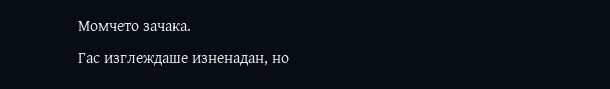Момчето зачака.
Гас изглеждаше изненадан, но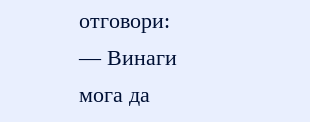отговори:
— Винаги мога да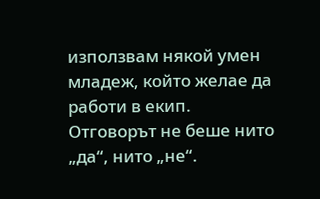използвам някой умен младеж, който желае да работи в екип.
Отговорът не беше нито „да“, нито „не“.